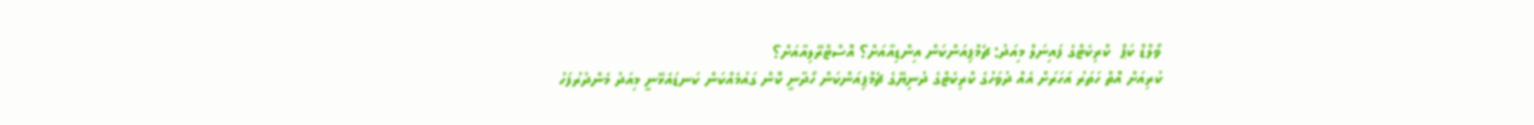ވޯލްޑް ކަޕް  ކްރިކެޓްގެ ފައިނަލް މިއަދު: ޗެމްޕިއަންކަން އިންޑިއާއަށް؟ އޮސްޓްރޭލިއާއަށް؟
ކުރިއަށް އޮތް ހަތަރު އަހަރަށް އެއް ދުވަހުގެ ކްރިކެޓްގެ ދުނިޔޭގެ ޗެމްޕިއަންކަން ހޯދާނީ ކޮން ގައުމެއްކަން ކަނޑައެޅޭނީ މިއަދު މެންދުރުފަހު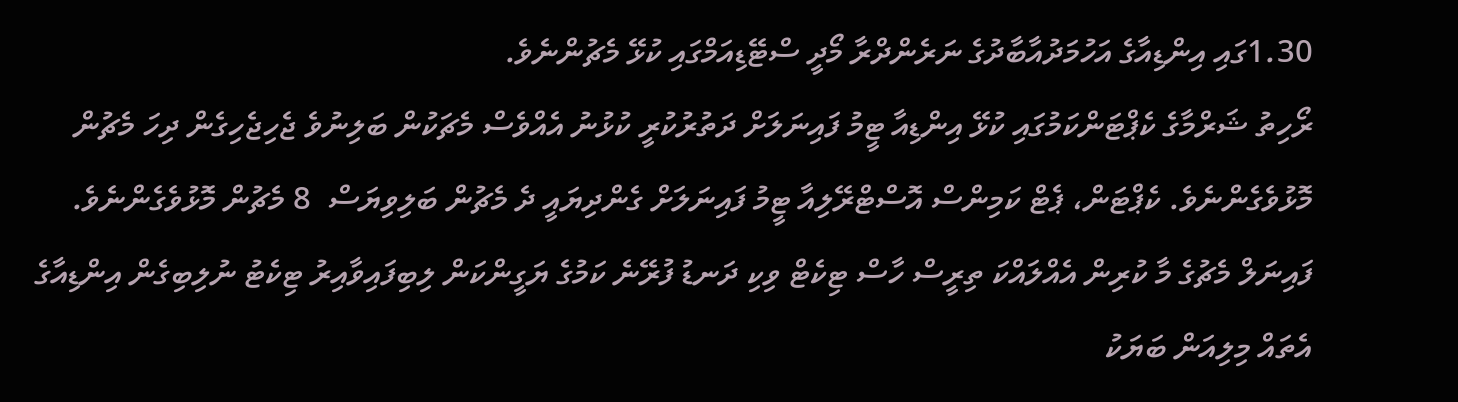1.30ގައި އިންޑިއާގެ އަހުމަދުއާބާދުގެ ނަރެންދްރާ މޯދީ ސްޓޭޑިއަމްގައި ކުޅޭ މެޗުންނެވެ.
ރޯހިތު ޝަރްމާގެ ކެޕްޓަންކަމުގައި ކުޅޭ އިންޑިއާ ޓީމު ފައިނަލަށް ދަތުރުކުރީ ކުޅުނު އެއްވެސް މެޗަކުން ބަލިނުވެ ޖެހިޖެހިގެން ދިހަ މެޗުން މޮޅުވެގެންނެވެ. ކެޕްޓަން، ޕެޓް ކަމިންސް އޮސްޓްރޭލިއާ ޓީމު ފައިނަލަށް ގެންދިޔައީ ދެ މެޗުން ބަލިވިޔަސް  8 މެޗުން މޮޅުވެގެންނެވެ.
ފައިނަލް މެޗުގެ މާ ކުރިން އެއްލައްކަ ތިރީސް ހާސް ޓިކެޓް ވިކި ދަނޑު ފުރޭނެ ކަމުގެ ޔަގީންކަން ލިބިފައިވާއިރު ޓިކެޓު ނުލިބިގެން އިންޑިއާގެ އެތައް މިލިއަން ބަޔަކު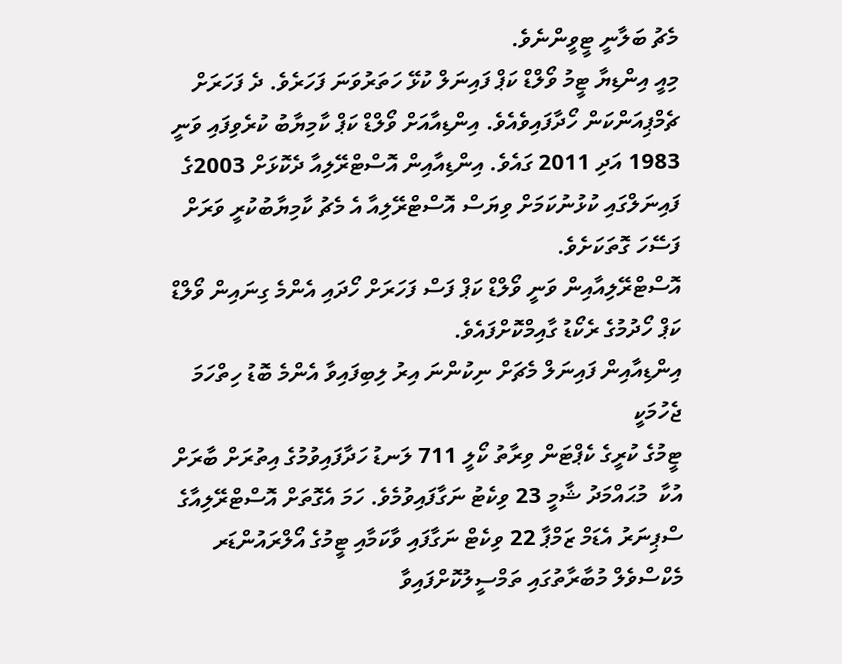މެޗު ބަލާނީ ޓީވީންނެވެ.
މިއީ އިންޑިޔާ ޓީމު ވޯލްޑް ކަޕް ފައިނަލް ކުޅޭ ހަތަރުވަނަ ފަހަރެވެ. ދެ ފަހަރަށް ޗެމްޕިއަންކަން ހޯދާފައިވެއެވެ. އިންޑިއާއަށް ވޯލްޑް ކަޕް ކާމިޔާބު ކުރެވިފައި ވަނީ 1983 އަދި 2011 ގައެވެ. އިންޑިއާއިން އޮސްޓްރޭލިއާ ދެކޮޅަށް 2003ގެ ފައިނަލްގައި ކުޅުނުކަމަށް ވިޔަސް އޮސްޓްރޭލިއާ އެ މެޗު ކާމިޔާބުކުރީ ވަރަށް ފަސޭހަ ގޮތަކަށެވެ.
އޮސްޓްރޭލިއާއިން ވަނީ ވޯލްޑް ކަޕް ފަސް ފަހަރަށް ހޯދައި އެންމެ ގިނައިން ވޯލްޑް ކަޕް ހޯދުމުގެ ރެކޯޑު ގާއިމްކޮށްފައެވެ.
އިންޑިއާއިން ފައިނަލް މެޗަށް ނިކުންނަ އިރު ލިބިފައިވާ އެންމެ ބޮޑު ހިތްހަމަ ޖެހުމަކީ
ޓީމުގެ ކުރީގެ ކެޕްޓަން ވިރާތު ކޯލީ 711 ލަނޑު ހަދާފައިވުމުގެ އިތުރަށް ބާރަށް އުކާ  މުޙައްމަދު ޝާމީ 23 ވިކެޓު ނަގާފައިވުމެވެ. ހަމަ އެގޮތަށް އޮސްޓްރޭލިއާގެ ސްޕިނަރު އެޑަމް ޒަމްޕާ 22 ވިކެޓް ނަގާފައި ވާކަމާއި ޓީމުގެ އޯލްރައުންޑަރ މެކްސްވެލް މުބާރާތުގައި ތަމްސީލުކޮށްފައިވާ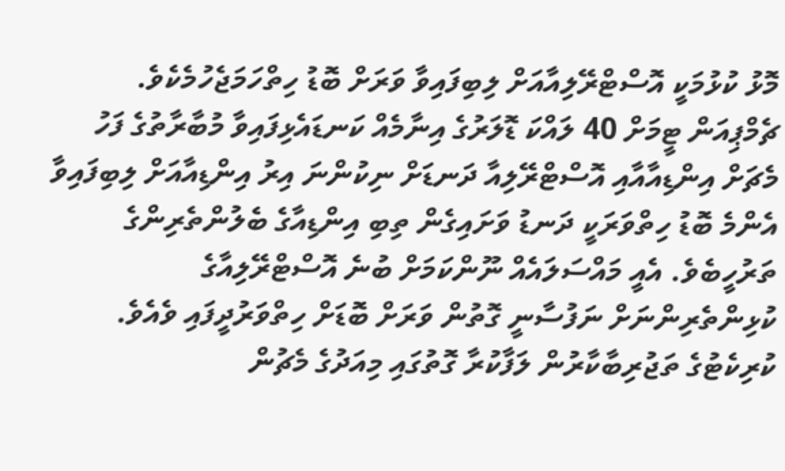މޮޅު ކުޅުމަކީ އޮސްޓްރޭލިއާއަށް ލިބިފައިވާ ވަރަށް ބޮޑު ހިތްހަމަޖެހުމެކެވެ.
ޗެމްޕިއަން ޓީމަށް 40 ލައްކަ ޑޮލަރުގެ އިނާމެއް ކަނޑައެޅިފައިވާ މުބާރާތުގެ ފަހު މެޗަށް އިންޑިއާއާއި އޮސްޓްރޭލިއާ ދަނޑަށް ނިކުންނަ އިރު އިންޑިއާއަށް ލިބިފައިވާ އެންމެ ބޮޑު ހިތްވަރަކީ ދަނޑު ވަށައިގެން ތިބި އިންޑިއާގެ ބެލުންތެރިންގެ ތަރުހީބެވެ. އެއީ މައްސަލައެއް ނޫންކަމަށް ބުނެ އޮސްޓްރޭލިއާގެ ކުޅިންތެރިންނަށް ނަފުސާނީ ގޮތުން ވަރަށް ބޮޑަށް ހިތްވަރުދީފައި ވެއެވެ.
ކުރިކެޓުގެ ތަޖުރިބާކާރުން ލަފާކުރާ ގޮތުގައި މިއަދުގެ މެޗުން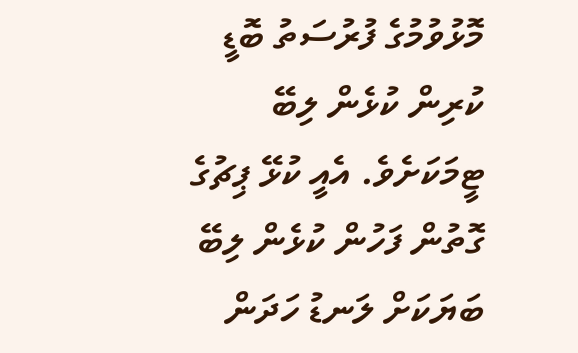މޮޅުވުމުގެ ފުރުސަތު ބޮޑީ ކުރިން ކުޅެން ލިބޭ ޓީމަކަށެވެ. އެއީ ކުޅޭ ޕިޗުގެ ގޮތުން ފަހުން ކުޅެން ލިބޭ ބަޔަކަށް ލަނޑު ހަދަން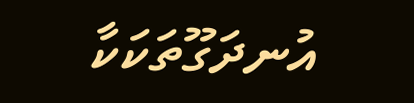އުނދަގޫތަކަކާ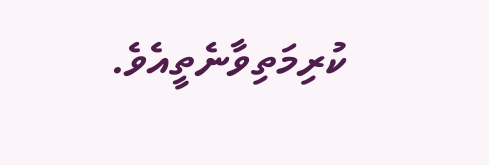ކުރިމަތިވާނެތީއެވެ.